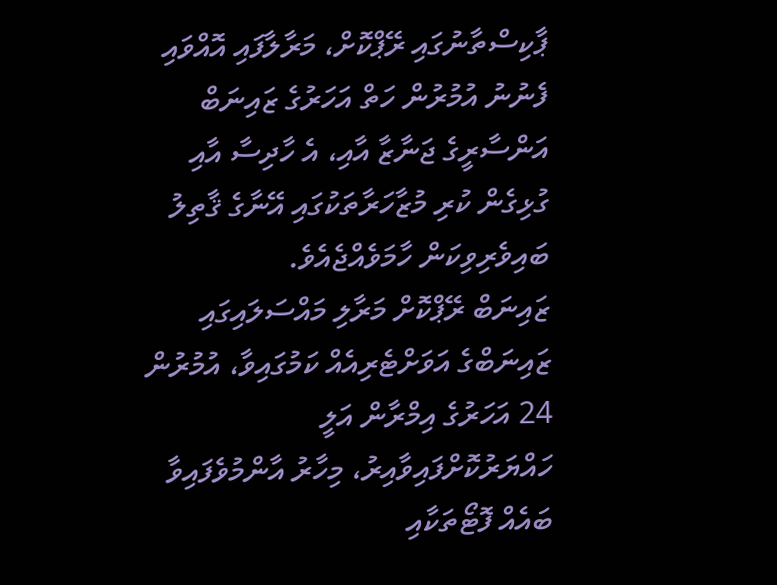ޕާކިސްތާނުގައި ރޭޕްކޮށް، މަރާލާފައި އޮއްވައި ފެނުނު އުމުރުން ހަތް އަހަރުގެ ޒައިނަބް އަންސާރީގެ ޖަނާޒާ އާއި، އެ ހާދިސާ އާއި ގުޅިގެން ކުރި މުޒާހަރާތަކުގައި އޭނާގެ ޤާތިލު ބައިވެރިވިކަން ހާމަވެއްޖެއެވެ.
ޒައިނަބް ރޭޕްކޮށް މަރާލި މައްސަލައިގައި ޒައިނަބްގެ އަވަށްޓެރިއެއް ކަމުގައިވާ، އުމުރުން 24 އަހަރުގެ އިމްރާން އަލީ ހައްޔަރުކޮށްފައިވާއިރު، މިހާރު އާންމުވެފައިވާ ބައެއް ފޮޓޯތަކާއި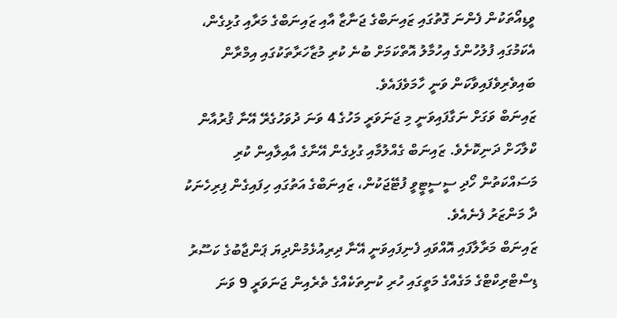ވީޑިއޯތަކުން ފެންނަ ގޮތުގައި ޒައިނަބްގެ ޖަނާޒާ އާއި ޒައިނަބްގެ މަރާއި ގުޅިގެން، އެކަމުގައި ފުލުހުންގެ އިހުމާލު އޮތްކަމަށް ބުނެ ކުރި މުޒާހަރާތަކުގައި އިމްރާން ބައިވެރިވެފައިވާކަން ވަނީ ހާމަވެފައެވެ.
ޒައިނަބް ވަގަށް ނަގާފައިވަނީ މި ޖަނަވަރީ މަހުގެ 4 ވަނަ ދުވަހުގެރޭ އޭނާ ޤުރުއާން ކްލާހަށް ދަނިކޮށެވެ. ޒައިނަބް ގެއްލުމާއި ގުޅިގެން އޭނާގެ އާއިލާއިން ކުރި މަސައްކަތުން ހޯދި ސީސީޓީވީ ފުޓޭޖަކުން، ޒައިނަބްގެ އަތުގައި ހިފައިގެން ފިރިހެނަކު ދާ މަންޒަރު ފެނެއެވެ.
ޒައިނަބް މަރާލާފައި އޮއްވައި ފެނިފައިވަނީ އޭނާ ދިރިއުޅެމުންދިޔަ ޕަންޖާބުގެ ކަސޫރު ޑިސްޓްރިކްޓްގެ މަގެއްގެ މަތީގައި ހުރި ކުނިތަކެއްގެ ތެރެއިން ޖަނަވަރީ 9 ވަނަ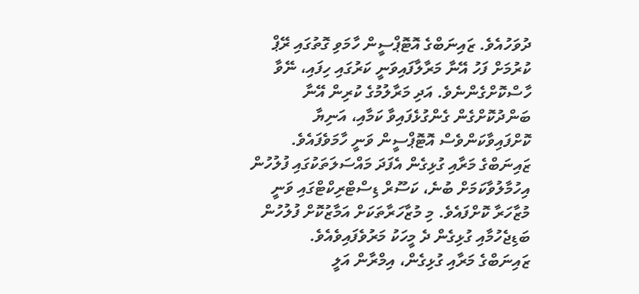ދުވަހުއެވެ. ޒައިނަބްގެ އޮޓޮޕްސީން ހާމަވި ގޮތުގައި ރޭޕް ކުރުމަށް ފަހު އޭނާ މަރާލާފައިވަނީ ކަރުގައި ހިފައި، ނޭވާ ހާސްކޮށްގެންނެވެ. އަދި މަރާލުމުގެ ކުރިން އޭނާ ބަންދުކޮށްގެން ގެންގުޅެފައިވާ ކަމާއި، އަނިޔާ ކޮށްފައިވާކަންވެސް އޮޓޮޕްސީން ވަނީ ހާމަވެފައެވެ.
ޒައިނަބްގެ މަރާއި ގުޅިގެން އެފަދަ މައްސަލަތަކުގައި ފުލުހުން އިހުމާލުވާކަމަށް ބުނެ، ކަސޫރް ޑިސްޓްރިކްޓްގައި ވަނީ މުޒާހަރާ ކޮށްފައެވެ. މި މުޒާހަރާތަކަށް އަމާޒުކޮށް ފުލުހުން ބަޑިޖެހުމާއި ގުޅިގެން ދެ މީހަކު މަރުވެފައިވެއެވެ.
ޒައިނަބްގެ މަރާއި ގުޅިގެން، އިމްރާން އަލީ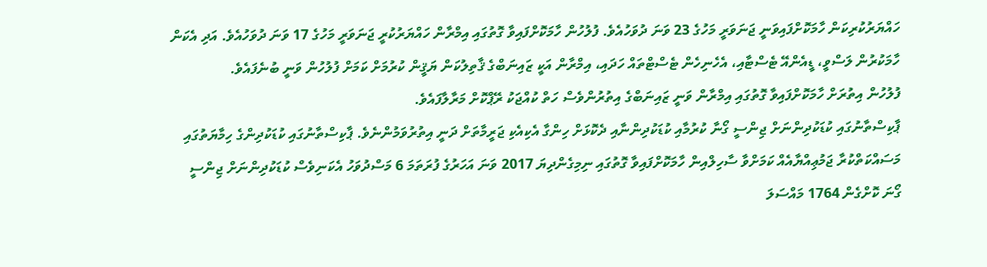ހައްޔަރުކުރިކަން ހާމަކޮށްފައިވަނީ ޖަނަވަރީ މަހުގެ 23 ވަނަ ދުވަހުއެވެ. ފުލުހުން ހާމަކޮށްފައިވާ ގޮތުގައި އިމްރާން ހައްޔަރުކުރީ ޖަނަވަރީ މަހުގެ 17 ވަނަ ދުވަހުއެވެ. އަދި އެކަން ހާމަކުރުން ލަސްވީ، ޑީއެންއޭ ޓެސްޓާއި، އެހެނިހެން ޓެސްޓްތައް ހަދައި، އިމްރާން އަކީ ޒައިނަބްގެ ޤާތިލުކަން ޔަޤީން ކުރުމަށް ކަމަށް ފުލުހުން ވަނީ ބުނެފައެވެ.
ފުލުހުން އިތުރަށް ހާމަކޮށްފައިވާ ގޮތުގައި އިމްރާން ވަނީ ޒައިނަބްގެ އިތުރުންވެސް ހަތް ކުއްޖަކު ރޭޕްކޮށް މަރާލާފައެވެ.
ޕާކިސްތާނުގައި ކުޑަކުދިންނަށް ޖިންސީ ގޯނާ ކުރުމާއި ކުޑަކުދިންނާއި ދެކޮޅަށް ހިންގާ އެކިއެކި ޖަރީމާތަށް ދަނީ އިތުރުވަމުންނެވެ. ޕާކިސްތާނުގައި ކުޑަކުދިންގެ ހިމާޔަތުގައި މަސައްކަތްކުރާ ޖަމުޢިއްޔާއެއް ކަމަށްވާ ސާހިލްއިން ހާމަކޮށްފައިވާ ގޮތުގައި ނިމިގެންދިޔަ 2017 ވަނަ އަހަރުގެ ފުރަތަމަ 6 މަސްދުވަހު އެކަނިވެސް ކުޑަކުދިންނަށް ޖިންސީ ގޯނަ ކޮށްގެން 1764 މައްސަލަ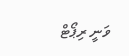ވަނީ ރިޕޯޓް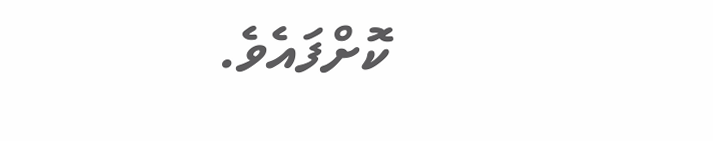ކޮށްފައެވެ.